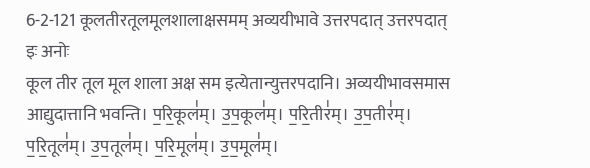6-2-121 कूलतीरतूलमूलशालाक्षसमम् अव्ययीभावे उत्तरपदात् उत्तरपदात् इः अनोः
कूल तीर तूल मूल शाला अक्ष सम इत्येतान्युत्तरपदानि। अव्ययीभावसमास आद्युदात्तानि भवन्ति। प॒रि॒कूल॑म्। उ॒प॒कूल॑म्। प॒रि॒तीर॑म्। उ॒प॒तीर॑म्। प॒रि॒तूल॑म्। उ॒प॒तूल॑म्। प॒रि॒मूल॑म्। उ॒प॒मूल॑म्।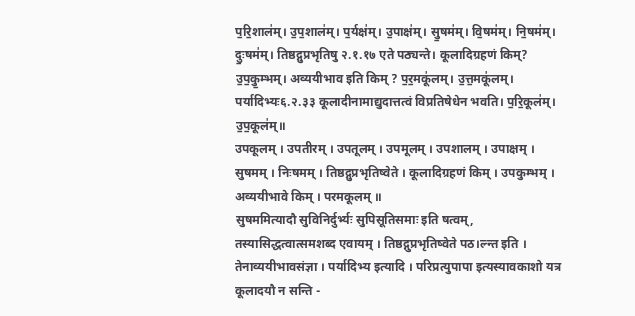प॒रि॒शाल॑म्। उ॒प॒शाल॑म्। प॒र्यक्ष॑म्। उ॒पाक्ष॑म्। सु॒षम॑म्। वि॒षम॑म्। नि॒षम॑म्। दुः॒षम॑म्। तिष्ठद्गुप्रभृतिषु २.१.१७ एते पठ्यन्ते। कूलादिग्रहणं किम्? उ॒प॒कु॒म्भम्। अव्ययीभाव इति किम् ? प॒र॒मकू॑लम्। उ॒त्त॒मकू॑लम्। पर्यादिभ्यः६.२.३३ कूलादीनामाद्युदात्तत्वं विप्रतिषेधेन भवति। प॒रि॒कूल॑म्। उ॒प॒कूल॑म्॥
उपकूलम् । उपतीरम् । उपतूलम् । उपमूलम् । उपशालम् । उपाक्षम् । सुषमम् । निःषमम् । तिष्ठद्गुप्रभृतिष्वेते । कूलादिग्रहणं किम् । उपकुम्भम् । अव्ययीभावे किम् । परमकूलम् ॥
सुषममित्यादौ सुविनिर्दुर्भ्यः सुपिसूतिसमाः इति षत्वम्, तस्यासिद्धत्वात्समशब्द एवायम् । तिष्ठद्गुप्रभृतिष्वेते पठ।ल्न्त इति । तेनाव्ययीभावसंज्ञा । पर्यादिभ्य इत्यादि । परिप्रत्युपापा इत्यस्यावकाशो यत्र कूलादयौ न सन्ति -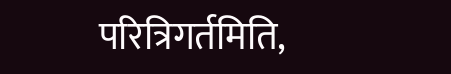परित्रिगर्तमिति,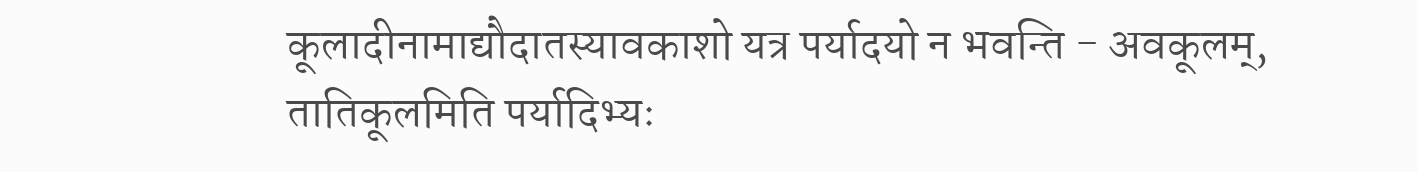कूलादीनामाद्यौदातस्यावकाशो यत्र पर्यादयो न भवन्ति - अवकूलम्, तातिकूलमिति पर्यादिभ्यः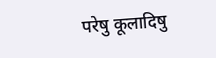परेषु कूलादिषु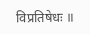विप्रतिषेधः ॥